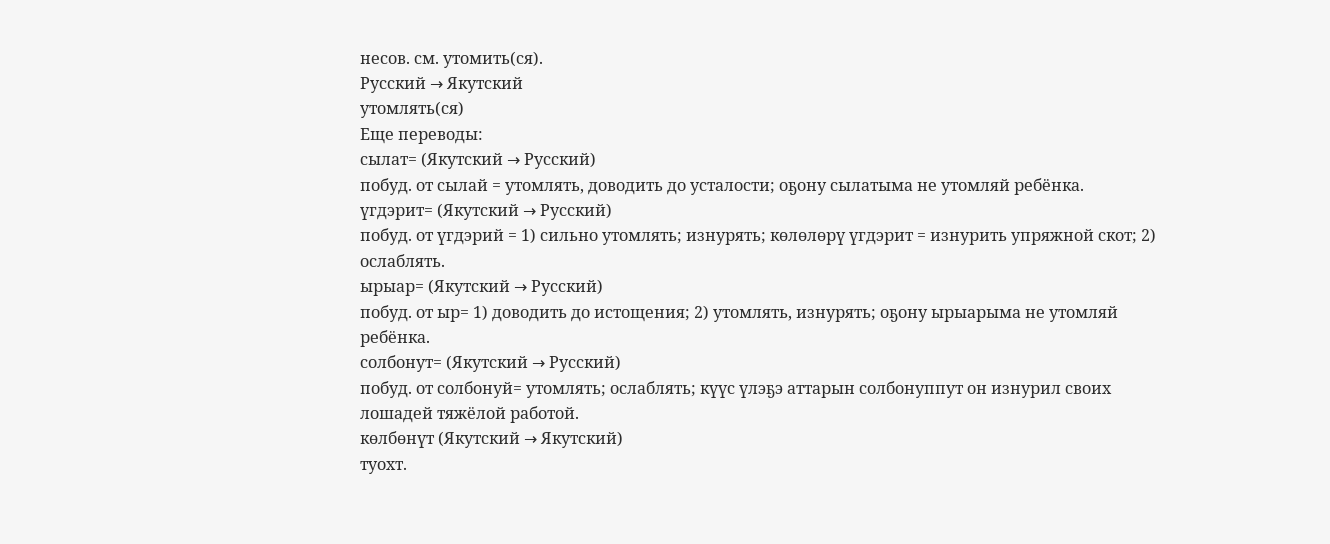несов. см. утомить(ся).
Русский → Якутский
утомлять(ся)
Еще переводы:
сылат= (Якутский → Русский)
побуд. от сылай = утомлять, доводить до усталости; оҕону сылатыма не утомляй ребёнка.
үгдэрит= (Якутский → Русский)
побуд. от үгдэрий = 1) сильно утомлять; изнурять; көлөлөрү үгдэрит = изнурить упряжной скот; 2) ослаблять.
ырыар= (Якутский → Русский)
побуд. от ыр= 1) доводить до истощения; 2) утомлять, изнурять; оҕону ырыарыма не утомляй ребёнка.
солбонут= (Якутский → Русский)
побуд. от солбонуй= утомлять; ослаблять; күүс үлэҕэ аттарын солбонуппут он изнурил своих лошадей тяжёлой работой.
көлбөнүт (Якутский → Якутский)
туохт.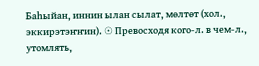Баһыйан, иннин ылан сылат, мөлтөт (хол., эккирэтэҥҥин). ☉ Превосходя кого-л. в чем-л., утомлять,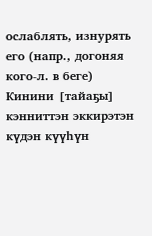ослаблять, изнурять его (напр., догоняя кого-л. в беге)
Кинини [тайаҕы] кэнниттэн эккирэтэн күдэн күүһүн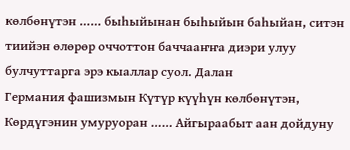көлбөнүтэн …… быһыйынан быһыйын баһыйан, ситэн тиийэн өлөрөр оччоттон баччааҥҥа диэри улуу булчуттарга эрэ кыаллар суол. Далан
Германия фашизмын Күтүр күүһүн көлбөнүтэн, Көрдүгэнин умуруоран …… Айгыраабыт аан дойдуну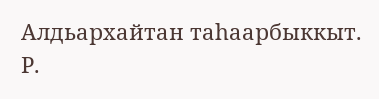Алдьархайтан таһаарбыккыт. Р.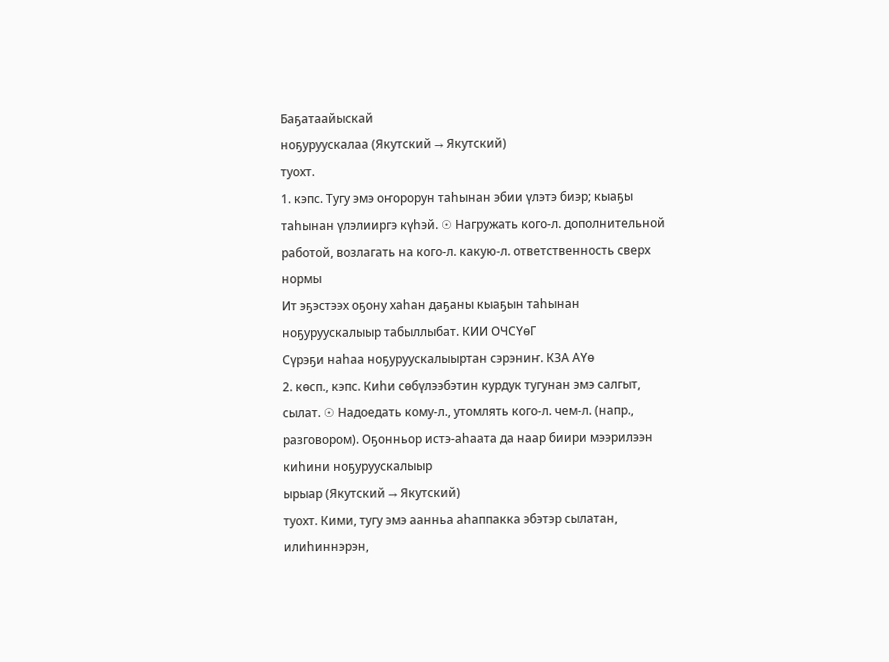Баҕатаайыскай
ноҕуруускалаа (Якутский → Якутский)
туохт.
1. кэпс. Тугу эмэ оҥорорун таһынан эбии үлэтэ биэр; кыаҕы таһынан үлэлииргэ күһэй. ☉ Нагружать кого-л. дополнительной работой, возлагать на кого-л. какую-л. ответственность сверх нормы
Ит эҕэстээх оҕону хаһан даҕаны кыаҕын таһынан ноҕуруускалыыр табыллыбат. КИИ ОЧСҮөГ
Сүрэҕи наһаа ноҕуруускалыыртан сэрэниҥ. КЗА АҮө
2. көсп., кэпс. Киһи сөбүлээбэтин курдук тугунан эмэ салгыт, сылат. ☉ Надоедать кому-л., утомлять кого-л. чем-л. (напр., разговором). Оҕонньор истэ-аһаата да наар биири мээрилээн киһини ноҕуруускалыыр
ырыар (Якутский → Якутский)
туохт. Кими, тугу эмэ аанньа аһаппакка эбэтэр сылатан, илиһиннэрэн,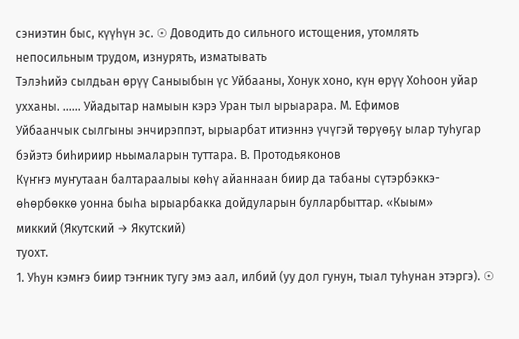сэниэтин быс, күүһүн эс. ☉ Доводить до сильного истощения, утомлять непосильным трудом, изнурять, изматывать
Тэлэһийэ сылдьан өрүү Саныыбын үс Уйбааны, Хонук хоно, күн өрүү Хоһоон уйар ухханы. …… Уйадытар намыын кэрэ Уран тыл ырыарара. М. Ефимов
Уйбаанчык сылгыны энчирэппэт, ырыарбат итиэннэ үчүгэй төрүөҕү ылар туһугар бэйэтэ биһириир ньымаларын туттара. В. Протодьяконов
Күҥҥэ муҥутаан балтараалыы көһү айаннаан биир да табаны сүтэрбэккэ-өһөрбөккө уонна быһа ырыарбакка дойдуларын булларбыттар. «Кыым»
миккий (Якутский → Якутский)
туохт.
1. Уһун кэмҥэ биир тэҥник тугу эмэ аал, илбий (уу дол гунун, тыал туһунан этэргэ). ☉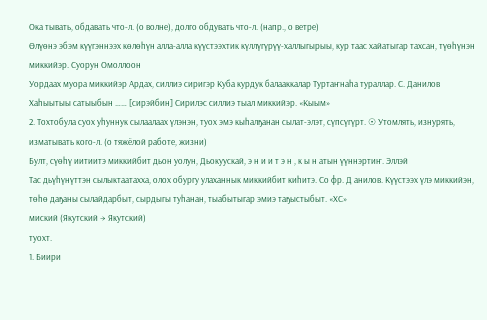Ока тывать, обдавать что-л. (о волне), долго обдувать что-л. (напр., о ветре)
Өлүөнэ эбэм күүгэннээх көлөһүн алла-алла күүстээхтик күллүгүрүү-халлыгырыы, кур таас хайатыгар тахсан, түөһүнэн миккийэр. Суорун Омоллоон
Уордаах муора миккийэр Ардах, силлиэ сиригэр Куба курдук балааккалар Туртаҥнаһа тураллар. С. Данилов
Хаһыытыы сатыыбын …… [сирэйбин] Сирилэс силлиэ тыал миккийэр. «Кыым»
2. Тохтобула суох уһуннук сылаалаах үлэнэн, туох эмэ кыһалҕанан сылат-элэт, сүпсүгүрт. ☉ Утомлять, изнурять, изматывать кого-л. (о тяжёлой работе, жизни)
Булт, сүөһү иитиитэ миккийбит дьон уолун, Дьокуускай, э н и и т э н , к ы н атын үүннэртиҥ. Эллэй
Тас дьүһүнүттэн сылыктаатахха, олох обургу улаханнык миккийбит киһитэ. Со фр. Д анилов. Күүстээх үлэ миккийэн, төһө даҕаны сылайдарбыт, сырдыгы туһанан, тыабытыгар эмиэ таҕыстыбыт. «ХС»
миский (Якутский → Якутский)
туохт.
1. Биири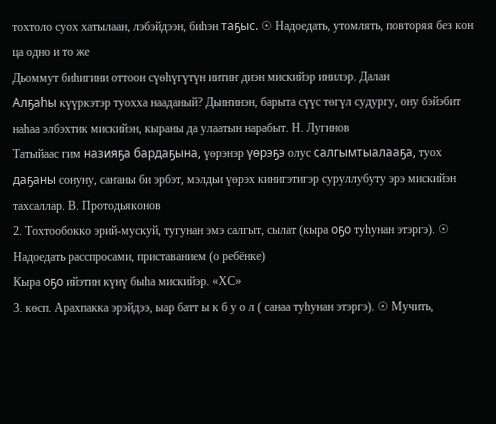тохтоло суох хатылаан, лэбэйдээн, биһэн таҕыс. ☉ Надоедать, утомлять, повторяя без кон ца одно и то же
Дьоммут биһигини оттоон сүөһүгүтүн иитиҥ диэн мискийэр инилэр. Далан
Алҕаһы күүркэтэр туохха нааданый? Дьиҥинэн, барыта сүүс төгүл судургу, ону бэйэбит наһаа элбэхтик мискийэн, кыраны да улаатын нарабыт. Н. Лугинов
Татыйаас гим назияҕа бардаҕына, үөрэнэр үөрэҕэ олус салгымтыалааҕа, туох даҕаны сонуну, саҥаны би эрбэт, мэлдьи үөрэх кинигэтигэр суруллубуту эрэ мискийэн тахсаллар. В. Протодьяконов
2. Тохтообокко эрий-мускуй, тугунан эмэ салгыт, сылат (кыра оҕо туһунан этэргэ). ☉ Надоедать расспросами, приставанием (о ребёнке)
Кыра оҕо ийэтин күнү быһа мискийэр. «ХС»
3. көсп. Арахпакка эрэйдээ, ыар батт ы к б у о л ( санаа туһунан этэргэ). ☉ Мучить,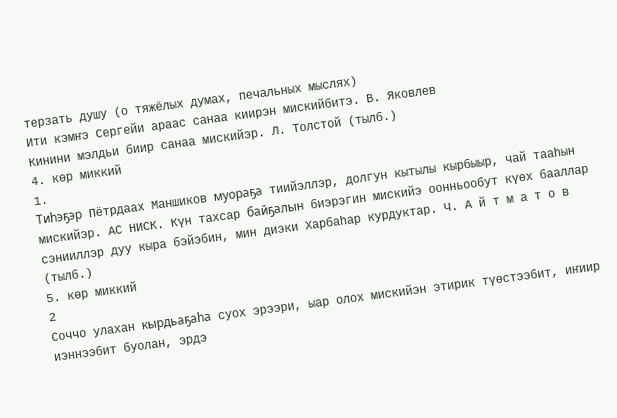терзать душу (о тяжёлых думах, печальных мыслях)
Ити кэмҥэ Сергейи араас санаа киирэн мискийбитэ. В. Яковлев
Кинини мэлдьи биир санаа мискийэр. Л. Толстой (тылб.)
4. көр миккий
1.
Тиһэҕэр Пётрдаах Маншиков муораҕа тиийэллэр, долгун кытылы кырбыыр, чай тааһын мискийэр. АС НИСК. Күн тахсар байҕалын биэрэгин мискийэ оонньообут күөх бааллар сэнииллэр дуу кыра бэйэбин, мин диэки Харбаһар курдуктар. Ч. А й т м а т о в (тылб.)
5. көр миккий
2
Соччо улахан кырдьаҕаһа суох эрээри, ыар олох мискийэн этирик түөстээбит, иҥиир иэннээбит буолан, эрдэ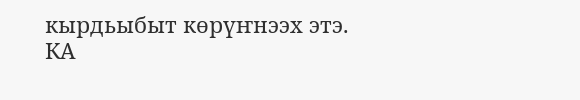кырдьыбыт көрүҥнээх этэ. КА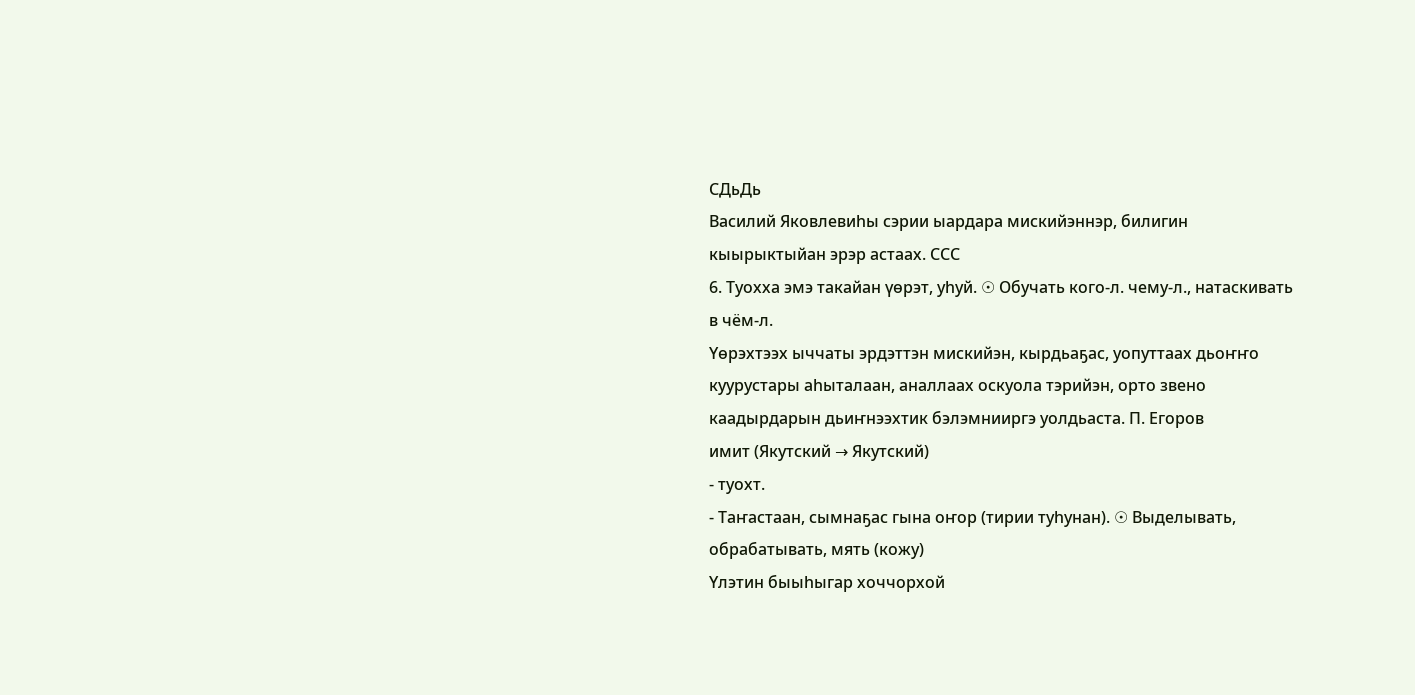СДьДь
Василий Яковлевиһы сэрии ыардара мискийэннэр, билигин кыырыктыйан эрэр астаах. ССС
6. Туохха эмэ такайан үөрэт, уһуй. ☉ Обучать кого-л. чему-л., натаскивать в чём-л.
Үөрэхтээх ыччаты эрдэттэн мискийэн, кырдьаҕас, уопуттаах дьоҥҥо куурустары аһыталаан, аналлаах оскуола тэрийэн, орто звено каадырдарын дьиҥнээхтик бэлэмнииргэ уолдьаста. П. Егоров
имит (Якутский → Якутский)
- туохт.
- Таҥастаан, сымнаҕас гына оҥор (тирии туһунан). ☉ Выделывать, обрабатывать, мять (кожу)
Үлэтин быыһыгар хоччорхой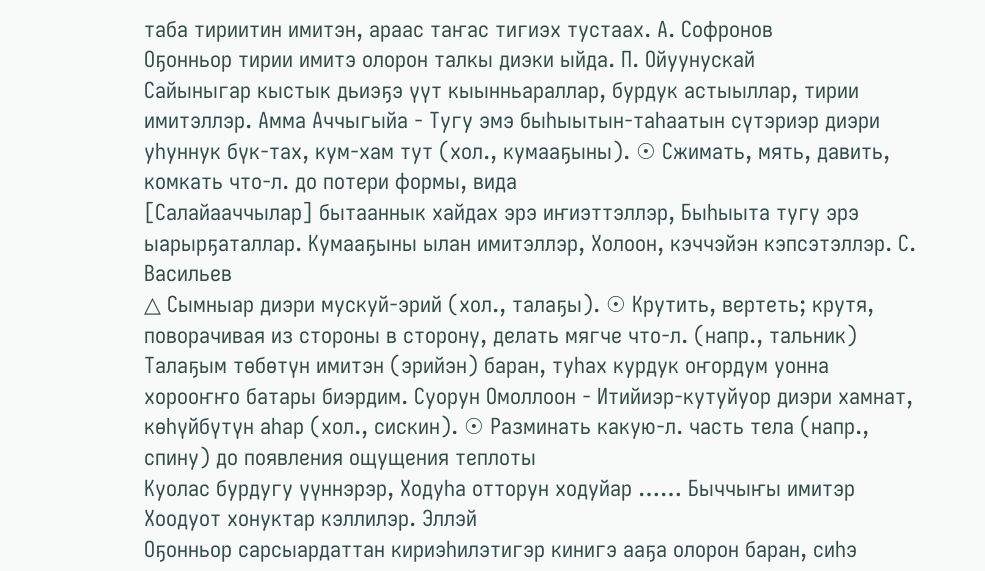таба тириитин имитэн, араас таҥас тигиэх тустаах. А. Софронов
Оҕонньор тирии имитэ олорон талкы диэки ыйда. П. Ойуунускай
Сайыныгар кыстык дьиэҕэ үүт кыынньараллар, бурдук астыыллар, тирии имитэллэр. Амма Аччыгыйа - Тугу эмэ быһыытын-таһаатын сүтэриэр диэри уһуннук бүк-тах, кум-хам тут (хол., кумааҕыны). ☉ Сжимать, мять, давить, комкать что-л. до потери формы, вида
[Салайааччылар] бытааннык хайдах эрэ иҥиэттэллэр, Быһыыта тугу эрэ ыарырҕаталлар. Кумааҕыны ылан имитэллэр, Холоон, кэччэйэн кэпсэтэллэр. С. Васильев
△ Сымныар диэри мускуй-эрий (хол., талаҕы). ☉ Крутить, вертеть; крутя, поворачивая из стороны в сторону, делать мягче что-л. (напр., тальник)
Талаҕым төбөтүн имитэн (эрийэн) баран, туһах курдук оҥордум уонна хорооҥҥо батары биэрдим. Суорун Омоллоон - Итийиэр-кутуйуор диэри хамнат, көһүйбүтүн аһар (хол., сискин). ☉ Разминать какую-л. часть тела (напр., спину) до появления ощущения теплоты
Куолас бурдугу үүннэрэр, Ходуһа отторун ходуйар …… Быччыҥы имитэр Хоодуот хонуктар кэллилэр. Эллэй
Оҕонньор сарсыардаттан кириэһилэтигэр кинигэ ааҕа олорон баран, сиһэ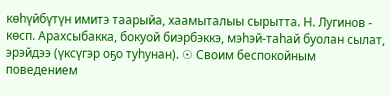көһүйбүтүн имитэ таарыйа, хаамыталыы сырытта. Н. Лугинов - көсп. Арахсыбакка, бокуой биэрбэккэ, мэһэй-таһай буолан сылат, эрэйдээ (үксүгэр оҕо туһунан). ☉ Своим беспокойным поведением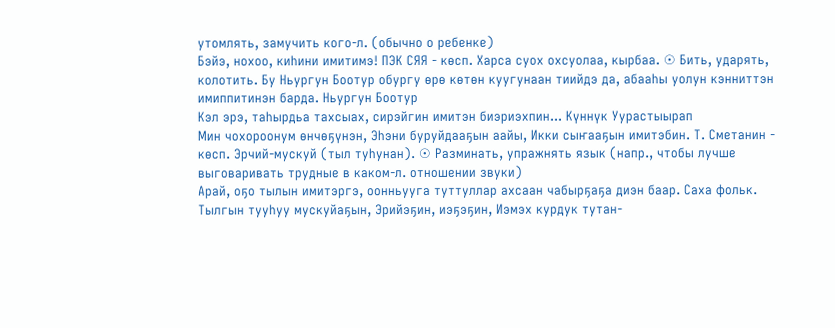утомлять, замучить кого-л. (обычно о ребенке)
Бэйэ, нохоо, киһини имитимэ! ПЭК СЯЯ - көсп. Харса суох охсуолаа, кырбаа. ☉ Бить, ударять, колотить. Бу Ньургун Боотур обургу өрө көтөн куугунаан тиийдэ да, абааһы уолун кэнниттэн имиппитинэн барда. Ньургун Боотур
Кэл эрэ, таһырдьа тахсыах, сирэйгин имитэн биэриэхпин... Күннүк Уурастыырап
Мин чохороонум өнчөҕүнэн, Эһэни буруйдааҕын аайы, Икки сыҥааҕын имитэбин. Т. Сметанин - көсп. Эрчий-мускуй (тыл туһунан). ☉ Разминать, упражнять язык (напр., чтобы лучше выговаривать трудные в каком-л. отношении звуки)
Арай, оҕо тылын имитэргэ, оонньууга туттуллар ахсаан чабырҕаҕа диэн баар. Саха фольк. Тылгын тууһуу мускуйаҕын, Эрийэҕин, иэҕэҕин, Иэмэх курдук тутан-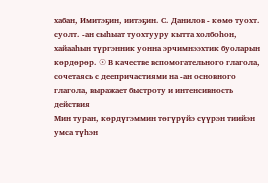хабан, Имитэҕин, иитэҕин. С. Данилов - көмө туохт. суолт. -ан сыһыат туохтууру кытта холбоһон, хайааһын түргэнник уонна эрчимнээхтик буоларын көрдөрөр. ☉ В качестве вспомогательного глагола, сочетаясь с деепричастиями на -ан основного глагола, выражает быстроту и интенсивность действия
Мин туран, көрдүгэммин төгүрүйэ сүүрэн тиийэн умса түһэн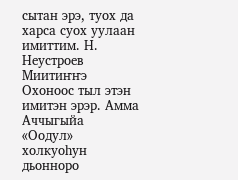сытан эрэ, туох да харса суох уулаан имиттим. Н. Неустроев
Миитиҥҥэ Охоноос тыл этэн имитэн эрэр. Амма Аччыгыйа
«Оодул» холкуоһун дьонноро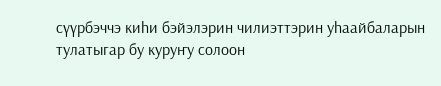сүүрбэччэ киһи бэйэлэрин чилиэттэрин уһаайбаларын тулатыгар бу куруҥу солоон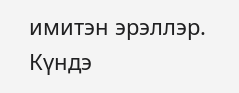имитэн эрэллэр. Күндэ